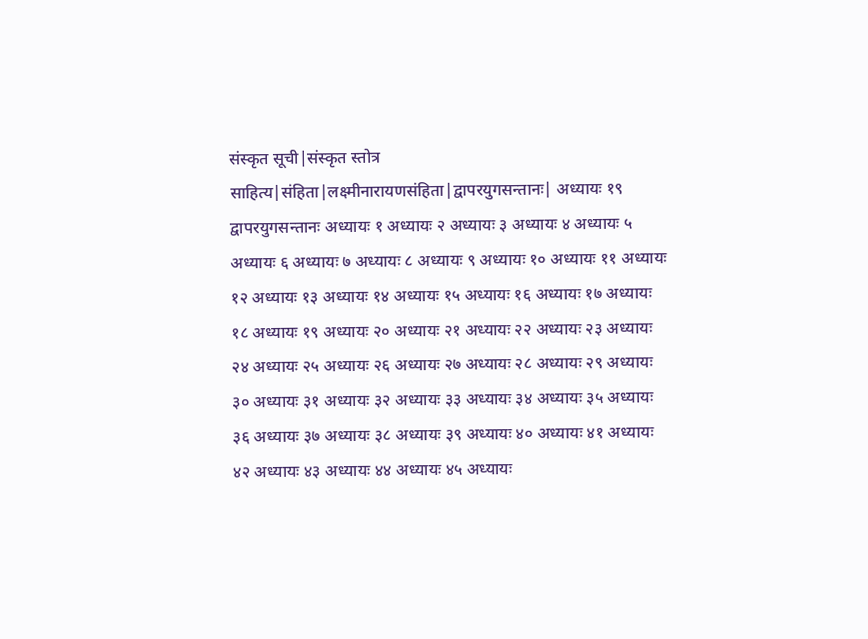संस्कृत सूची|संस्कृत स्तोत्र साहित्य|संहिता|लक्ष्मीनारायणसंहिता|द्वापरयुगसन्तानः| अध्यायः १९ द्वापरयुगसन्तानः अध्यायः १ अध्यायः २ अध्यायः ३ अध्यायः ४ अध्यायः ५ अध्यायः ६ अध्यायः ७ अध्यायः ८ अध्यायः ९ अध्यायः १० अध्यायः ११ अध्यायः १२ अध्यायः १३ अध्यायः १४ अध्यायः १५ अध्यायः १६ अध्यायः १७ अध्यायः १८ अध्यायः १९ अध्यायः २० अध्यायः २१ अध्यायः २२ अध्यायः २३ अध्यायः २४ अध्यायः २५ अध्यायः २६ अध्यायः २७ अध्यायः २८ अध्यायः २९ अध्यायः ३० अध्यायः ३१ अध्यायः ३२ अध्यायः ३३ अध्यायः ३४ अध्यायः ३५ अध्यायः ३६ अध्यायः ३७ अध्यायः ३८ अध्यायः ३९ अध्यायः ४० अध्यायः ४१ अध्यायः ४२ अध्यायः ४३ अध्यायः ४४ अध्यायः ४५ अध्यायः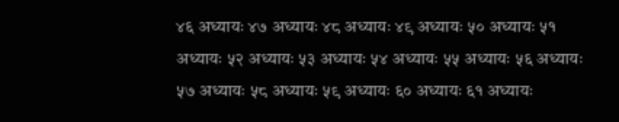४६ अध्यायः ४७ अध्यायः ४८ अध्यायः ४९ अध्यायः ५० अध्यायः ५१ अध्यायः ५२ अध्यायः ५३ अध्यायः ५४ अध्यायः ५५ अध्यायः ५६ अध्यायः ५७ अध्यायः ५८ अध्यायः ५९ अध्यायः ६० अध्यायः ६१ अध्यायः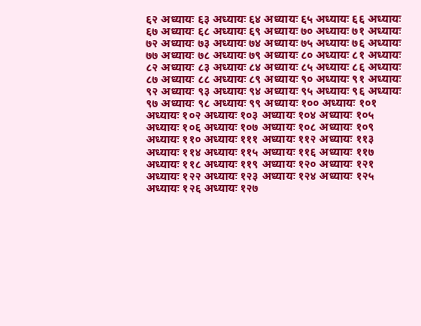६२ अध्यायः ६३ अध्यायः ६४ अध्यायः ६५ अध्यायः ६६ अध्यायः ६७ अध्यायः ६८ अध्यायः ६९ अध्यायः ७० अध्यायः ७१ अध्यायः ७२ अध्यायः ७३ अध्यायः ७४ अध्यायः ७५ अध्यायः ७६ अध्यायः ७७ अध्यायः ७८ अध्यायः ७९ अध्यायः ८० अध्यायः ८१ अध्यायः ८२ अध्यायः ८३ अध्यायः ८४ अध्यायः ८५ अध्यायः ८६ अध्यायः ८७ अध्यायः ८८ अध्यायः ८९ अध्यायः ९० अध्यायः ९१ अध्यायः ९२ अध्यायः ९३ अध्यायः ९४ अध्यायः ९५ अध्यायः ९६ अध्यायः ९७ अध्यायः ९८ अध्यायः ९९ अध्यायः १०० अध्यायः १०१ अध्यायः १०२ अध्यायः १०३ अध्यायः १०४ अध्यायः १०५ अध्यायः १०६ अध्यायः १०७ अध्यायः १०८ अध्यायः १०९ अध्यायः ११० अध्यायः १११ अध्यायः ११२ अध्यायः ११३ अध्यायः ११४ अध्यायः ११५ अध्यायः ११६ अध्यायः ११७ अध्यायः ११८ अध्यायः ११९ अध्यायः १२० अध्यायः १२१ अध्यायः १२२ अध्यायः १२३ अध्यायः १२४ अध्यायः १२५ अध्यायः १२६ अध्यायः १२७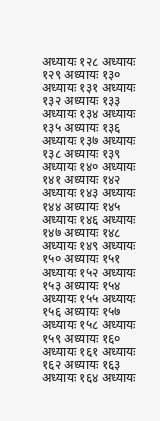अध्यायः १२८ अध्यायः १२९ अध्यायः १३० अध्यायः १३१ अध्यायः १३२ अध्यायः १३३ अध्यायः १३४ अध्यायः १३५ अध्यायः १३६ अध्यायः १३७ अध्यायः १३८ अध्यायः १३९ अध्यायः १४० अध्यायः १४१ अध्यायः १४२ अध्यायः १४३ अध्यायः १४४ अध्यायः १४५ अध्यायः १४६ अध्यायः १४७ अध्यायः १४८ अध्यायः १४९ अध्यायः १५० अध्यायः १५१ अध्यायः १५२ अध्यायः १५३ अध्यायः १५४ अध्यायः १५५ अध्यायः १५६ अध्यायः १५७ अध्यायः १५८ अध्यायः १५९ अध्यायः १६० अध्यायः १६१ अध्यायः १६२ अध्यायः १६३ अध्यायः १६४ अध्यायः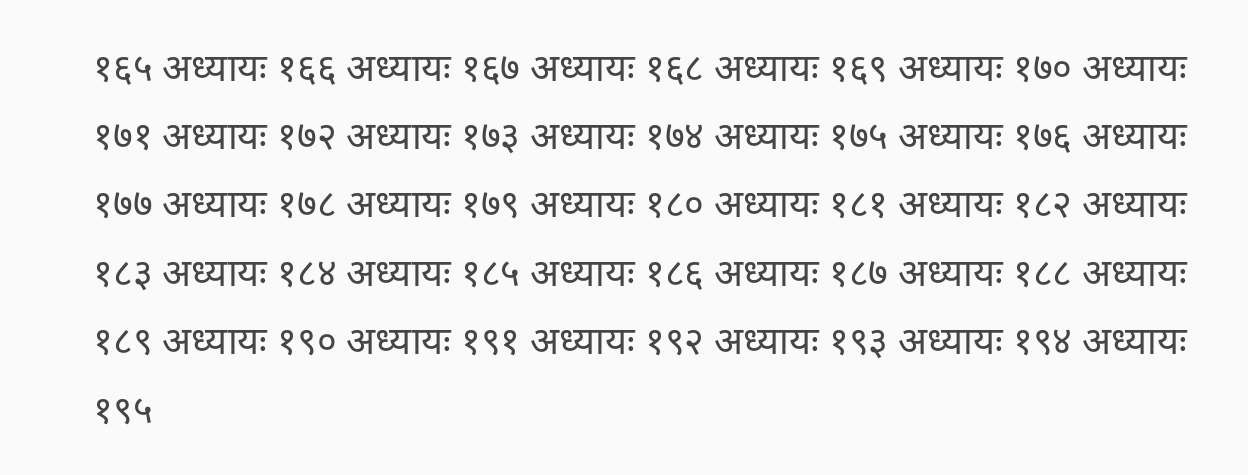१६५ अध्यायः १६६ अध्यायः १६७ अध्यायः १६८ अध्यायः १६९ अध्यायः १७० अध्यायः १७१ अध्यायः १७२ अध्यायः १७३ अध्यायः १७४ अध्यायः १७५ अध्यायः १७६ अध्यायः १७७ अध्यायः १७८ अध्यायः १७९ अध्यायः १८० अध्यायः १८१ अध्यायः १८२ अध्यायः १८३ अध्यायः १८४ अध्यायः १८५ अध्यायः १८६ अध्यायः १८७ अध्यायः १८८ अध्यायः १८९ अध्यायः १९० अध्यायः १९१ अध्यायः १९२ अध्यायः १९३ अध्यायः १९४ अध्यायः १९५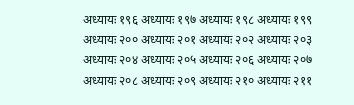अध्यायः १९६ अध्यायः १९७ अध्यायः १९८ अध्यायः १९९ अध्यायः २०० अध्यायः २०१ अध्यायः २०२ अध्यायः २०३ अध्यायः २०४ अध्यायः २०५ अध्यायः २०६ अध्यायः २०७ अध्यायः २०८ अध्यायः २०९ अध्यायः २१० अध्यायः २११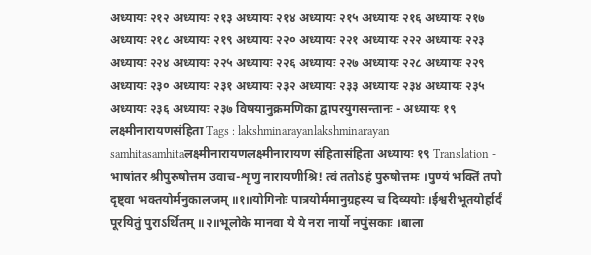अध्यायः २१२ अध्यायः २१३ अध्यायः २१४ अध्यायः २१५ अध्यायः २१६ अध्यायः २१७ अध्यायः २१८ अध्यायः २१९ अध्यायः २२० अध्यायः २२१ अध्यायः २२२ अध्यायः २२३ अध्यायः २२४ अध्यायः २२५ अध्यायः २२६ अध्यायः २२७ अध्यायः २२८ अध्यायः २२९ अध्यायः २३० अध्यायः २३१ अध्यायः २३२ अध्यायः २३३ अध्यायः २३४ अध्यायः २३५ अध्यायः २३६ अध्यायः २३७ विषयानुक्रमणिका द्वापरयुगसन्तानः - अध्यायः १९ लक्ष्मीनारायणसंहिता Tags : lakshminarayanlakshminarayan samhitasamhitaलक्ष्मीनारायणलक्ष्मीनारायण संहितासंहिता अध्यायः १९ Translation - भाषांतर श्रीपुरुषोत्तम उवाच-शृणु नारायणीश्रि! त्वं ततोऽहं पुरुषोत्तमः ।पुण्यं भक्तिं तपो दृष्ट्वा भक्तयोर्मनुकालजम् ॥१॥योगिनोः पात्रयोर्ममानुग्रहस्य च दिव्ययोः ।ईश्वरीभूतयोर्हार्दं पूरयितुं पुराऽर्थितम् ॥२॥भूलोके मानवा ये ये नरा नार्यो नपुंसकाः ।बाला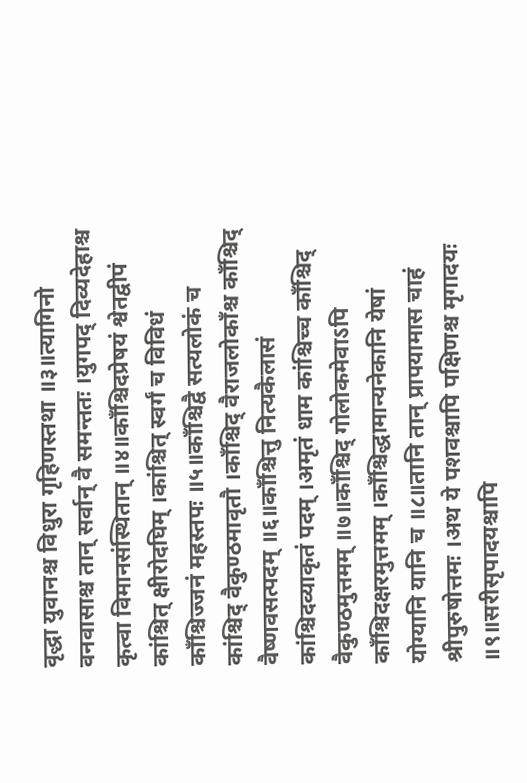वृद्धा युवानश्च विधुरा गृहिणस्तथा ॥३॥त्यागिनो वनवासाश्च तान् सर्वान् वै समन्ततः ।युगपद् दिव्यदेहाश्च कृत्वा विमानसंस्थितान् ॥४॥काँश्चिदप्रेषयं श्वेतद्वीपं कांश्चित् क्षीरोदघिम् ।कांश्चित् स्वर्गं च विविधं काँश्चिज्जनं महस्तपः ॥५॥काँश्चिद्वै सत्यलोकं च कांश्चिद् वैकुण्ठमावृतौ ।काँश्चिद् वैराजलोकाँश्च काँश्चिद् वैष्णवसत्पदम् ॥६॥काँश्चित्तु नित्यकैलासं कांश्चिदव्याकृतं पदम् ।अमृतं धाम कांश्चिच्च काँश्चिद् वैकुण्ठमुत्तमम् ॥७॥काँश्चिद् गोलोकमेवाऽपि काँश्चिदक्षरमुत्तमम् ।काँश्चिद्धामान्यनेकानि येषां योग्यानि यानि च ॥८॥तानि तान् प्रापयामास चाहं श्रीपुरुषोत्तमः ।अथ ये पशवश्चापि पक्षिणश्च मृगादयः ॥९॥सरीसृपादयश्चापि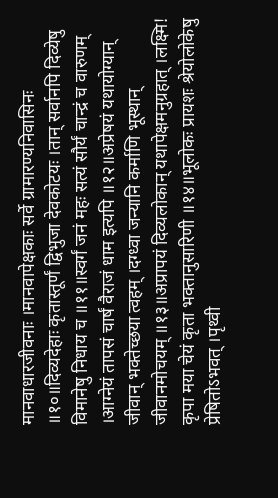मानवाधारजीवनाः ।मानवापेक्षकाः सर्वे ग्रामारण्यनिवासिनः ॥१०॥दिव्यदेहाः कृतास्तूर्णं द्विभुजा देवकोटयः ।तान् सर्वानपि दिव्येषु विमानेषु निधाय च ॥११॥स्वर्गं जनं महः सत्यं सौर्यं चान्द्रं च वारुणम् ।आग्नेयं तापसं चार्षं वैराजं धाम इत्यपि ॥१२॥अप्रेषयं यथायोग्यान् जीवान् भक्तेच्छया त्वहम् ।दग्ध्वा जन्यानि कर्माणि भूस्थान् जीवानमोचयम् ॥१३॥अप्रापयं दिव्यलोकान् यथापेक्षमनुग्रहात् ।लक्ष्मि! कृपा मया चेयं कृता भक्तानुसारिणी ॥१४॥भूलोकः प्रायशः श्रेयोलोकेषु प्रेषितोऽभवत् ।पृथ्वी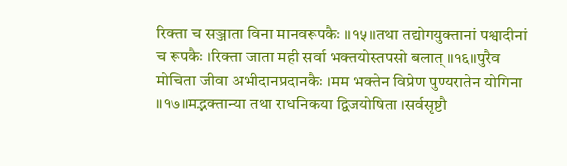रिक्ता च सञ्जाता विना मानवरूपकैः ॥१५॥तथा तद्योगयुक्तानां पश्वादीनां च रूपकैः ।रिक्ता जाता मही सर्वा भक्तयोस्तपसो बलात् ॥१६॥पुरैव मोचिता जीवा अभीदानप्रदानकैः ।मम भक्तेन विप्रेण पुण्यरातेन योगिना ॥१७॥मद्भक्तान्या तथा राधनिकया द्विजयोषिता ।सर्वसृष्टौ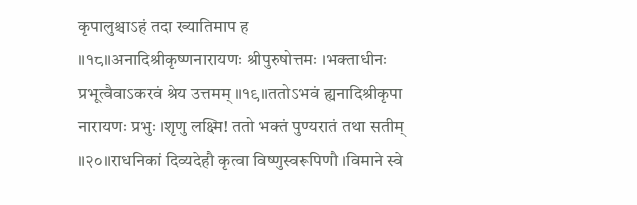कृपालुश्चाऽहं तदा ख्यातिमाप ह ॥१८॥अनादिश्रीकृष्णनारायणः श्रीपुरुषोत्तमः ।भक्ताधीनः प्रभूत्वैवाऽकरवं श्रेय उत्तमम् ॥१९॥ततोऽभवं ह्यनादिश्रीकृपा नारायणः प्रभुः ।शृणु लक्ष्मि! ततो भक्तं पुण्यरातं तथा सतीम् ॥२०॥राधनिकां दिव्यदेहौ कृत्वा विष्णुस्वरूपिणौ ।विमाने स्वे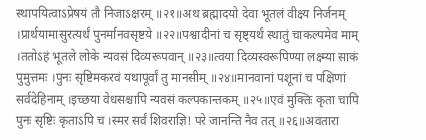स्थापयित्वाऽप्रेषयं तौ निजाऽक्षरम् ॥२१॥अथ ब्रह्मादयो देवा भूतलं वीक्ष्य निर्जनम् ।प्रार्थयामासुरत्यर्थं पुनर्मानवसृष्टये ॥२२॥पश्वादीनां च सृष्ट्यर्थं स्थातुं चाकल्पमेव माम् ।ततोऽहं भूतले लोके न्यवसं दिव्यरूपवान् ॥२३॥त्वया दिव्यस्वरूपिण्या लक्ष्म्या साकं पुमुत्तमः ।पुनः सृष्टिमकरवं यथापूर्वां तु मानसीम् ॥२४॥मानवानां पशूनां च पक्षिणां सर्वदेहिनाम् ।इच्छया वेधसश्चापि न्यवसं कल्पकान्तकम् ॥२५॥एवं मुक्तिः कृता चापि पुनः सृष्टिः कृताऽपि च ।स्मर सर्वं शिवराज्ञि! परे जानन्ति नैव तत् ॥२६॥अवतारा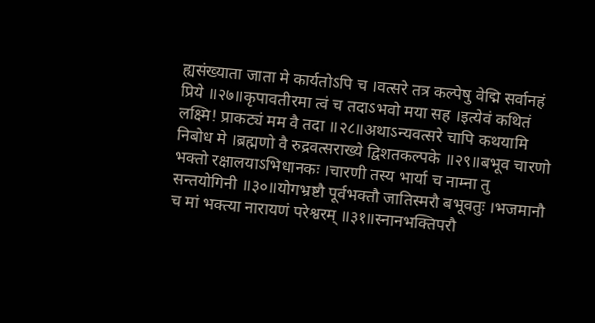ह्यसंख्याता जाता मे कार्यतोऽपि च ।वत्सरे तत्र कल्पेषु वेद्मि सर्वानहं प्रिये ॥२७॥कृपावतीरमा त्वं च तदाऽभवो मया सह ।इत्येवं कथितं लक्ष्मि! प्राकट्यं मम वै तदा ॥२८॥अथाऽन्यवत्सरे चापि कथयामि निबोध मे ।ब्रह्मणो वै रुद्रवत्सराख्ये द्विशतकल्पके ॥२९॥बभूव चारणो भक्तो रक्षालयाऽभिधानकः ।चारणी तस्य भार्या च नाम्ना तु सन्तयोगिनी ॥३०॥योगभ्रष्टौ पूर्वभक्तौ जातिस्मरौ बभूवतुः ।भजमानौ च मां भक्त्या नारायणं परेश्वरम् ॥३१॥स्नानभक्तिपरौ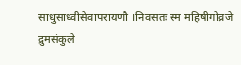साधुसाध्वीसेवापरायणौ ।निवसतः स्म महिषीगोव्रजे द्रुमसंकुले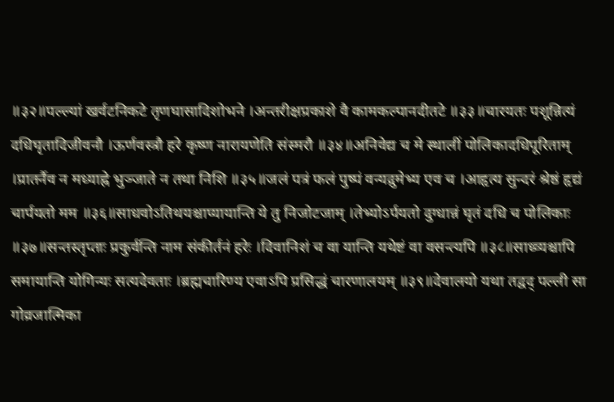॥३२॥पल्ल्यां खर्वटनिकटे तृणघासादिशोभने ।अन्तरीक्षप्रकाशे वै कामकल्पानदीतटे ॥३३॥चारयतः पशून्नित्यं दधिघृतादिजीवनौ ।ऊर्णवस्त्रौ हरे कृष्ण नारायणेति संस्मरौ ॥३४॥अनिवेद्य च मे स्थालीं पोलिकादधिपूरिताम् ।प्रातर्नैव न मध्याह्ने भुञ्जाते न तथा निशि ॥३५॥जलं पत्रं फलं पुष्पं वन्यद्रुमेभ्य एव च ।आहृत्य सुन्दरं श्रेष्ठं हृद्यं चार्पयतो मम ॥३६॥साधवोऽतिथयश्चाप्यायान्ति ये तु निजोटजाम् ।तेभ्योऽर्पयतो दुग्धान्नं घृतं दधि च पोलिकाः ॥३७॥सन्तस्तृप्ताः प्रकुर्वन्ति नाम संकीर्तनं हरेः ।दिवानिशं च वा यान्ति यथेष्टं वा वसन्त्यपि ॥३८॥साध्व्यश्चापि समायान्ति योगिन्यः सत्यदेवताः ।ब्रह्मचारिण्य एवाऽपि प्रसिद्धं चारणालयम् ॥३९॥देवालयो यथा तद्वद् पल्ली सा गोव्रजात्मिका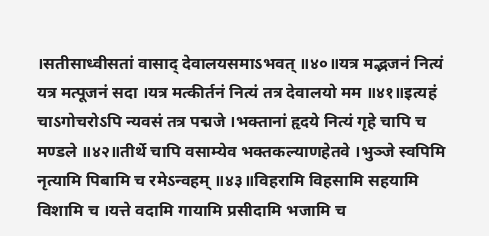।सतीसाध्वीसतां वासाद् देवालयसमाऽभवत् ॥४०॥यत्र मद्भजनं नित्यं यत्र मत्पूजनं सदा ।यत्र मत्कीर्तनं नित्यं तत्र देवालयो मम ॥४१॥इत्यहं चाऽगोचरोऽपि न्यवसं तत्र पद्मजे ।भक्तानां हृदये नित्यं गृहे चापि च मण्डले ॥४२॥तीर्थे चापि वसाम्येव भक्तकल्याणहेतवे ।भुञ्जे स्वपिमि नृत्यामि पिबामि च रमेऽन्वहम् ॥४३॥विहरामि विहसामि सहयामि विशामि च ।यत्ते वदामि गायामि प्रसीदामि भजामि च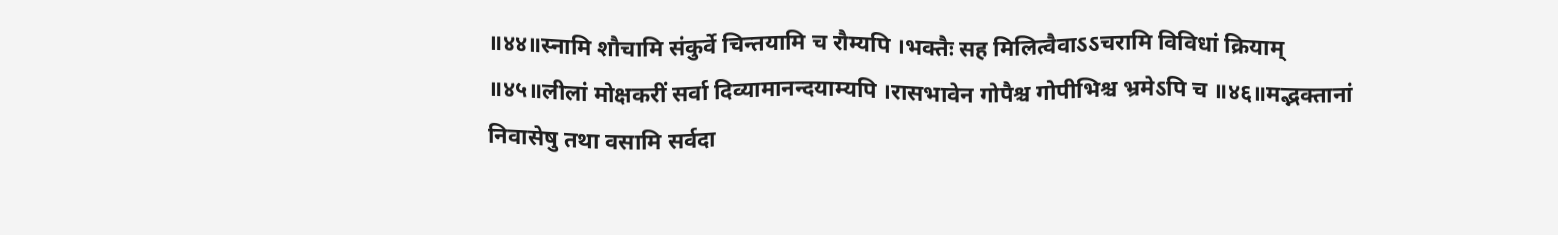॥४४॥स्नामि शौचामि संकुर्वे चिन्तयामि च रौम्यपि ।भक्तैः सह मिलित्वैवाऽऽचरामि विविधां क्रियाम् ॥४५॥लीलां मोक्षकरीं सर्वा दिव्यामानन्दयाम्यपि ।रासभावेन गोपैश्च गोपीभिश्च भ्रमेऽपि च ॥४६॥मद्भक्तानां निवासेषु तथा वसामि सर्वदा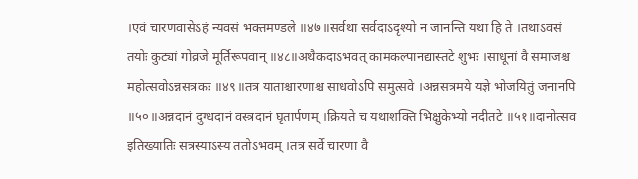।एवं चारणवासेऽहं न्यवसं भक्तमण्डले ॥४७॥सर्वथा सर्वदाऽदृश्यो न जानन्ति यथा हि ते ।तथाऽवसं तयोः कुट्यां गोव्रजे मूर्तिरूपवान् ॥४८॥अथैकदाऽभवत् कामकल्पानद्यास्तटे शुभः ।साधूनां वै समाजश्च महोत्सवोऽन्नसत्रकः ॥४९॥तत्र याताश्चारणाश्च साधवोऽपि समुत्सवे ।अन्नसत्रमये यज्ञे भोजयितुं जनानपि ॥५०॥अन्नदानं दुग्धदानं वस्त्रदानं घृतार्पणम् ।क्रियते च यथाशक्ति भिक्षुकेभ्यो नदीतटे ॥५१॥दानोत्सव इतिख्यातिः सत्रस्याऽस्य ततोऽभवम् ।तत्र सर्वे चारणा वै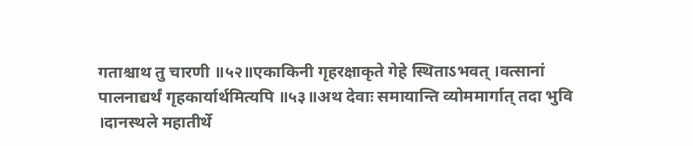गताश्चाथ तु चारणी ॥५२॥एकाकिनी गृहरक्षाकृते गेहे स्थिताऽभवत् ।वत्सानां पालनाद्यर्थं गृहकार्यार्थमित्यपि ॥५३॥अथ देवाः समायान्ति व्योममार्गात् तदा भुवि ।दानस्थले महातीर्थे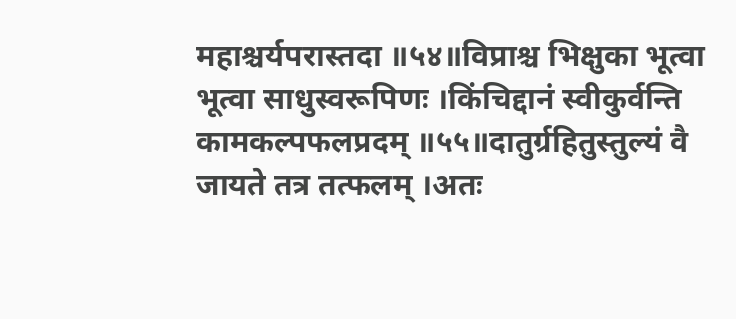महाश्चर्यपरास्तदा ॥५४॥विप्राश्च भिक्षुका भूत्वा भूत्वा साधुस्वरूपिणः ।किंचिद्दानं स्वीकुर्वन्ति कामकल्पफलप्रदम् ॥५५॥दातुर्ग्रहितुस्तुल्यं वै जायते तत्र तत्फलम् ।अतः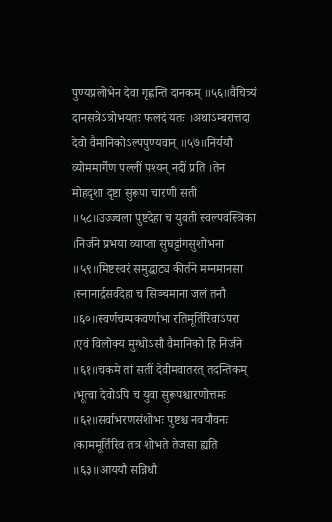पुण्यप्रलोभेन देवा गृह्णन्ति दानकम् ॥५६॥वैचित्र्यं दानसत्रेऽत्रोभयतः फलदं यतः ।अथाऽम्बरात्तदा देवो वैमानिकोऽल्पपुण्यवान् ॥५७॥निर्ययौ व्योममार्गेण पल्लीं पश्यन् नदीं प्रति ।तेन मोहदृशा दृष्टा सुरूपा चारणी सती ॥५८॥उज्ज्वला पुष्टदेहा च युवती स्वल्पवस्त्रिका ।निर्जने प्रभया व्याप्ता सुघट्टांगसुशोभना ॥५९॥मिष्टस्वरं समुद्धाट्य कीर्तने मग्नमानसा ।स्नानार्द्रसर्वदेहा च सिञ्चमाना जलं तनौ ॥६०॥स्वर्णचम्पकवर्णाभा रतिमूर्तिरिवाऽपरा ।एवं विलोक्य मुग्धोऽसौ वैमानिको हि निर्जने ॥६१॥चकमे तां सतीं देवीमवातरत् तदन्तिकम् ।भूत्वा देवोऽपि च युवा सुरूपश्चारणोत्तमः ॥६२॥सर्वाभरणसंशोभः पुष्टश्च नवयौवनः ।काममूर्तिरिव तत्र शोभते तेजसा ह्यति ॥६३॥आययौ सन्निधौ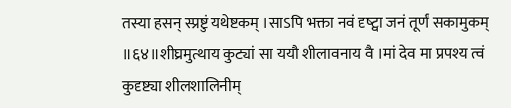तस्या हसन् स्प्रष्टुं यथेष्टकम् ।साऽपि भक्ता नवं दृष्ट्वा जनं तूर्णं सकामुकम् ॥६४॥शीघ्रमुत्थाय कुट्यां सा ययौ शीलावनाय वै ।मां देव मा प्रपश्य त्वं कुदृष्ट्या शीलशालिनीम्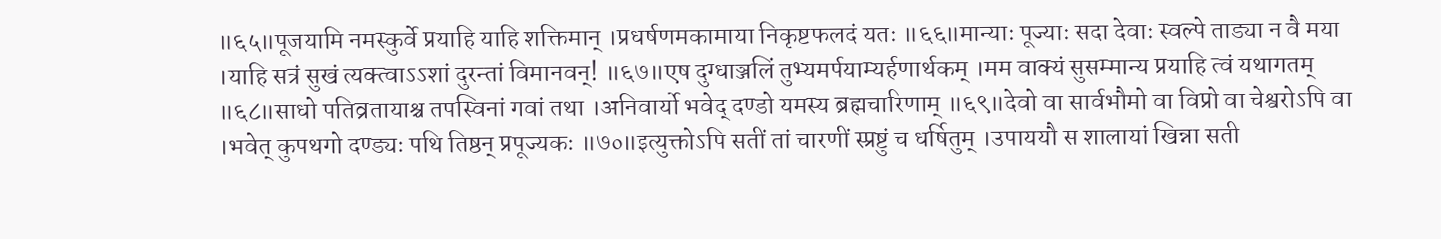॥६५॥पूजयामि नमस्कुर्वे प्रयाहि याहि शक्तिमान् ।प्रधर्षणमकामाया निकृष्टफलदं यतः ॥६६॥मान्याः पूज्याः सदा देवाः स्वल्पे ताड्या न वै मया ।याहि सत्रं सुखं त्यक्त्वाऽऽशां दुरन्तां विमानवन्! ॥६७॥एष दुग्धाञ्जलिं तुभ्यमर्पयाम्यर्हणार्थकम् ।मम वाक्यं सुसम्मान्य प्रयाहि त्वं यथागतम् ॥६८॥साधो पतिव्रतायाश्च तपस्विनां गवां तथा ।अनिवार्यो भवेद् दण्डो यमस्य ब्रह्मचारिणाम् ॥६९॥देवो वा सार्वभौमो वा विप्रो वा चेश्वरोऽपि वा ।भवेत् कुपथगो दण्ड्यः पथि तिष्ठन् प्रपूज्यकः ॥७०॥इत्युक्तोऽपि सतीं तां चारणीं स्प्रष्टुं च धर्षितुम् ।उपाययौ स शालायां खिन्ना सती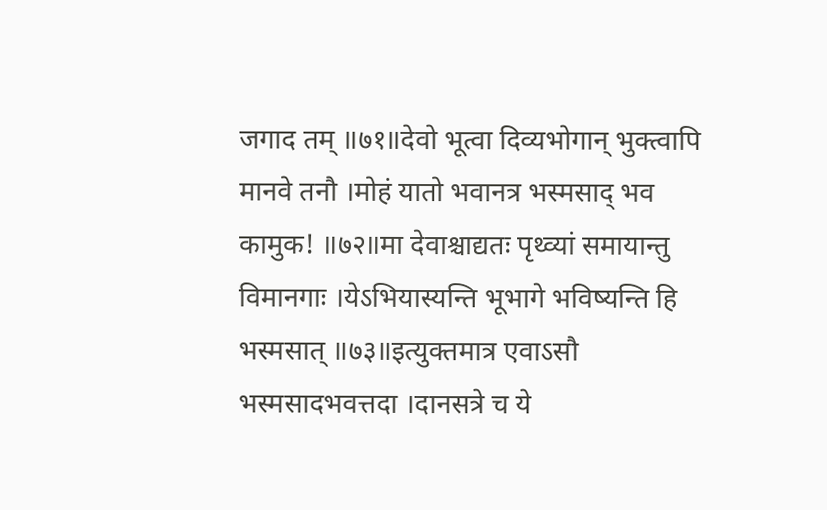जगाद तम् ॥७१॥देवो भूत्वा दिव्यभोगान् भुक्त्वापि मानवे तनौ ।मोहं यातो भवानत्र भस्मसाद् भव कामुक! ॥७२॥मा देवाश्चाद्यतः पृथ्व्यां समायान्तु विमानगाः ।येऽभियास्यन्ति भूभागे भविष्यन्ति हि भस्मसात् ॥७३॥इत्युक्तमात्र एवाऽसौ भस्मसादभवत्तदा ।दानसत्रे च ये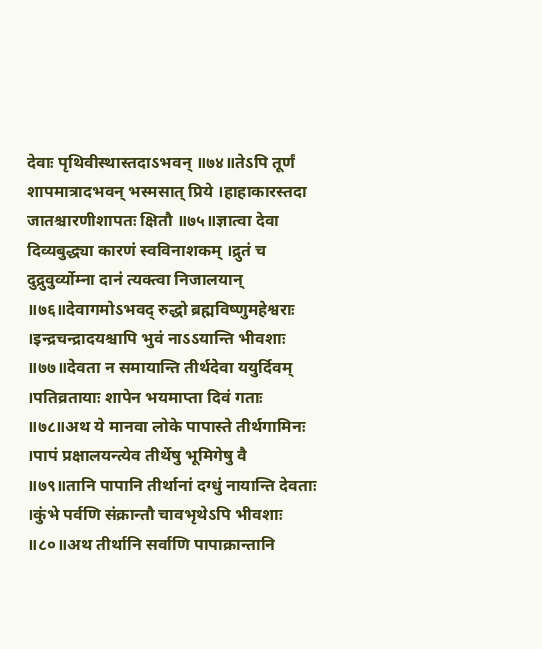देवाः पृथिवीस्थास्तदाऽभवन् ॥७४॥तेऽपि तूर्णं शापमात्रादभवन् भस्मसात् प्रिये ।हाहाकारस्तदा जातश्चारणीशापतः क्षितौ ॥७५॥ज्ञात्वा देवा दिव्यबुद्ध्या कारणं स्वविनाशकम् ।द्रुतं च दुद्रुवुर्व्योम्ना दानं त्यक्त्वा निजालयान् ॥७६॥देवागमोऽभवद् रुद्धो ब्रह्मविष्णुमहेश्वराः ।इन्द्रचन्द्रादयश्चापि भुवं नाऽऽयान्ति भीवशाः ॥७७॥देवता न समायान्ति तीर्थदेवा ययुर्दिवम् ।पतिव्रतायाः शापेन भयमाप्ता दिवं गताः ॥७८॥अथ ये मानवा लोके पापास्ते तीर्थगामिनः ।पापं प्रक्षालयन्त्येव तीर्थेषु भूमिगेषु वै ॥७९॥तानि पापानि तीर्थानां दग्धुं नायान्ति देवताः ।कुंभे पर्वणि संक्रान्तौ चावभृथेऽपि भीवशाः ॥८०॥अथ तीर्थानि सर्वाणि पापाक्रान्तानि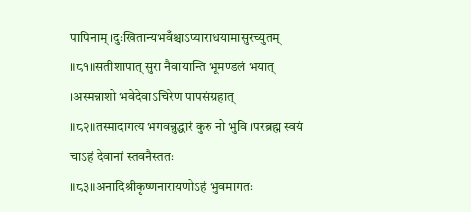पापिनाम् ।दुःखितान्यभवँश्चाऽप्याराधयामासुरच्युतम् ॥८१॥सतीशापात् सुरा नैवायान्ति भूमण्डलं भयात् ।अस्मन्नाशो भवेदेवाऽचिरेण पापसंग्रहात् ॥८२॥तस्मादागत्य भगवन्नुद्धारं कुरु नो भुवि ।परब्रह्म स्वयं चाऽहं देवानां स्तवनैस्ततः ॥८३॥अनादिश्रीकृष्णनारायणोऽहं भुवमागतः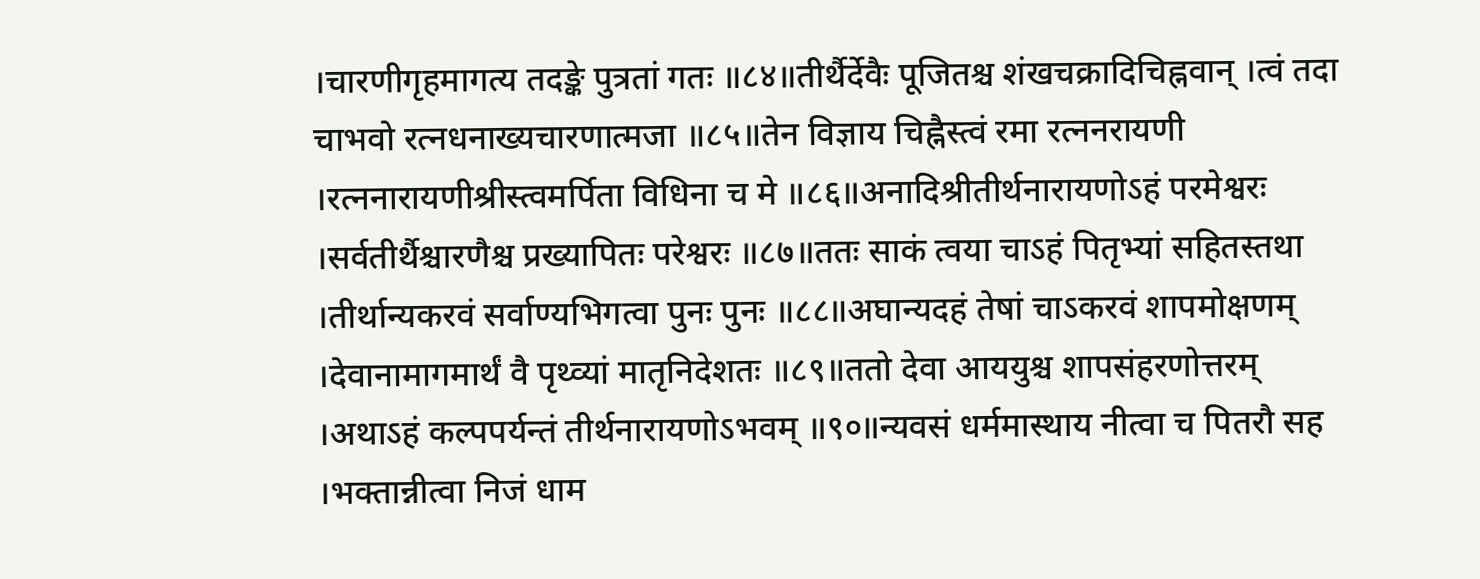।चारणीगृहमागत्य तदङ्के पुत्रतां गतः ॥८४॥तीर्थैर्देवैः पूजितश्च शंखचक्रादिचिह्नवान् ।त्वं तदा चाभवो रत्नधनाख्यचारणात्मजा ॥८५॥तेन विज्ञाय चिह्नैस्त्वं रमा रत्ननरायणी ।रत्ननारायणीश्रीस्त्वमर्पिता विधिना च मे ॥८६॥अनादिश्रीतीर्थनारायणोऽहं परमेश्वरः ।सर्वतीर्थैश्चारणैश्च प्रख्यापितः परेश्वरः ॥८७॥ततः साकं त्वया चाऽहं पितृभ्यां सहितस्तथा ।तीर्थान्यकरवं सर्वाण्यभिगत्वा पुनः पुनः ॥८८॥अघान्यदहं तेषां चाऽकरवं शापमोक्षणम् ।देवानामागमार्थं वै पृथ्व्यां मातृनिदेशतः ॥८९॥ततो देवा आययुश्च शापसंहरणोत्तरम् ।अथाऽहं कल्पपर्यन्तं तीर्थनारायणोऽभवम् ॥९०॥न्यवसं धर्ममास्थाय नीत्वा च पितरौ सह ।भक्तान्नीत्वा निजं धाम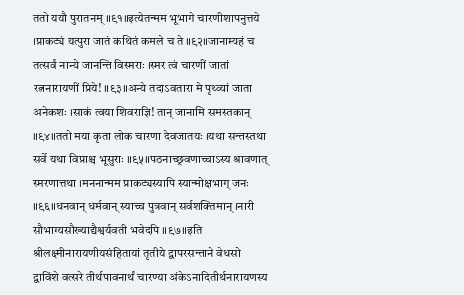ततो ययौ पुरातनम् ॥९१॥इत्येतन्मम भूभागे चारणीशापनुत्तये ।प्राकट्यं यत्पुरा जातं कथितं कमले च ते ॥९२॥जानाम्यहं च तत्सर्वं नान्ये जानन्ति विस्मराः ।स्मर त्वं चारणीं जातां रत्ननारायणीं प्रिये! ॥९३॥अन्ये तदाऽवतारा मे पृथ्व्यां जाता अनेकशः ।साकं त्वया शिवराज्ञि! तान् जानामि समस्तकान् ॥९४॥ततो मया कृता लोक चारणा देवजातयः ।यथा सन्तस्तथा सर्वे यथा विप्राश्च भूसुराः ॥९५॥पठनाच्छ्रवणाच्चाऽस्य श्रावणात् स्मरणात्तथा ।मननान्मम प्राकट्यस्यापि स्यान्मोक्षभाग् जनः ॥९६॥धनवान् धर्मवान् स्याच्च पुत्रवान् सर्वशक्तिमान् ।नारी सौभाग्यसौख्याद्यैश्वर्यवती भवेदपि ॥९७॥इति श्रीलक्ष्मीनारायणीयसंहितायां तृतीये द्वापरसन्ताने वेधसो द्वाविंशे वत्सरे तीर्थपावनार्थं चारण्या अंकेऽनादितीर्थनारायणस्य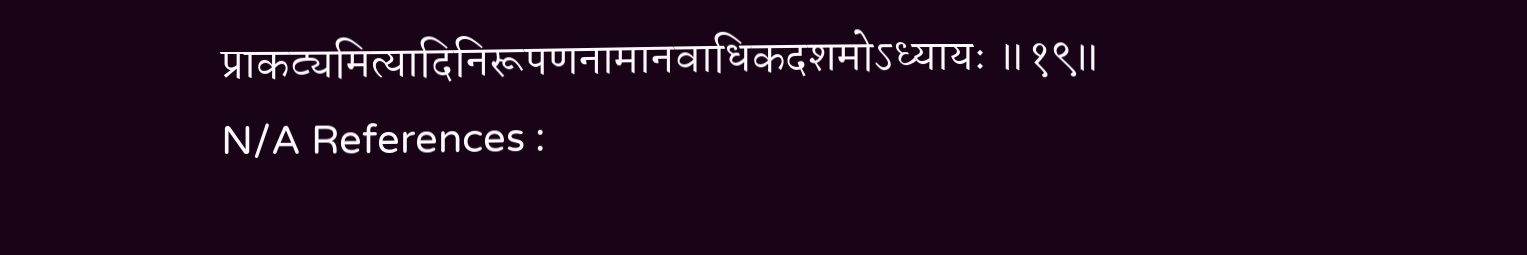प्राकट्यमित्यादिनिरूपणनामानवाधिकदशमोऽध्यायः ॥१९॥ N/A References :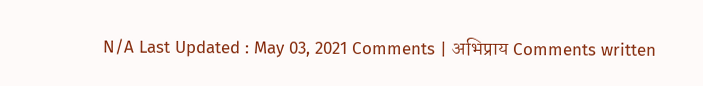N/A Last Updated : May 03, 2021 Comments | अभिप्राय Comments written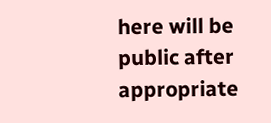here will be public after appropriate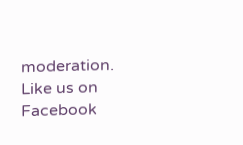moderation. Like us on Facebook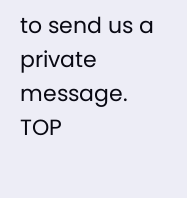to send us a private message. TOP